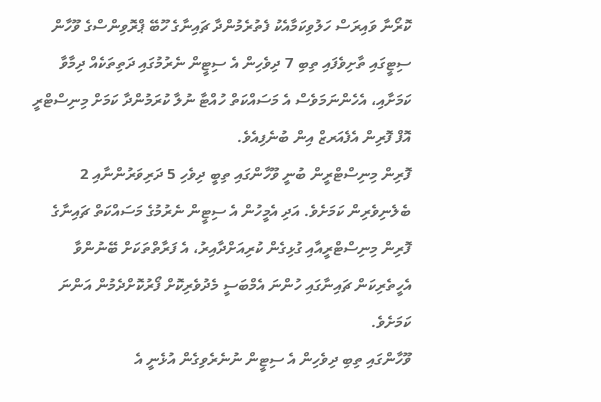ކޮރޯނާ ވައިރަސް ހަލުވިކަމާއެކު ފެތުރެމުންދާ ޗައިނާގެ ހޫބޭ ޕްރޮވިންސްގެ ވޫހާން ސިޓީގައި ތާށިވެފައި ތިބި 7 ދިވެހިން އެ ސިޓީން ނެރުމުގައި ދަތިތަކެއް ދިމާވާ ކަމަށާއި، އެހެންނަމަވެސް އެ މަސައްކަތް ހުއްޓާ ނުލާ ކުރަމުންދާ ކަމަށް މިނިސްޓްރީ އޮފް ފޮރިން އެފެއަރޒް އިން ބުނެފިއެވެ.
ފޮރިން މިނިސްޓްރީން ބުނީ ވޫހާންގައި ތިބީ ދިވެހި 5 ދަރިވަރުންނާއި 2 ބެލެނިވެރިން ކަމަށެވެ. އަދި އެމީހުން އެ ސިޓީން ނެރުމުގެ މަސައްކަތް ޗައިނާގެ ފޮރިން މިނިސްޓްރީއާއި ގުޅިގެން ކުރިއަށްދާއިރު، އެ ފަރާތްތަކަށް ބޭނުންވާ އެހީތެރިކަން ޗައިނާގައި ހުންނަ އެމްބަސީ މެދުވެރިކޮށް ފޯރުކޮށްދެމުން އަންނަ ކަމަށެވެ.
ވޫހާންގައި ތިބި ދިވެހިން އެ ސިޓީން ނުނެރެވިގެން އުޅެނީ އެ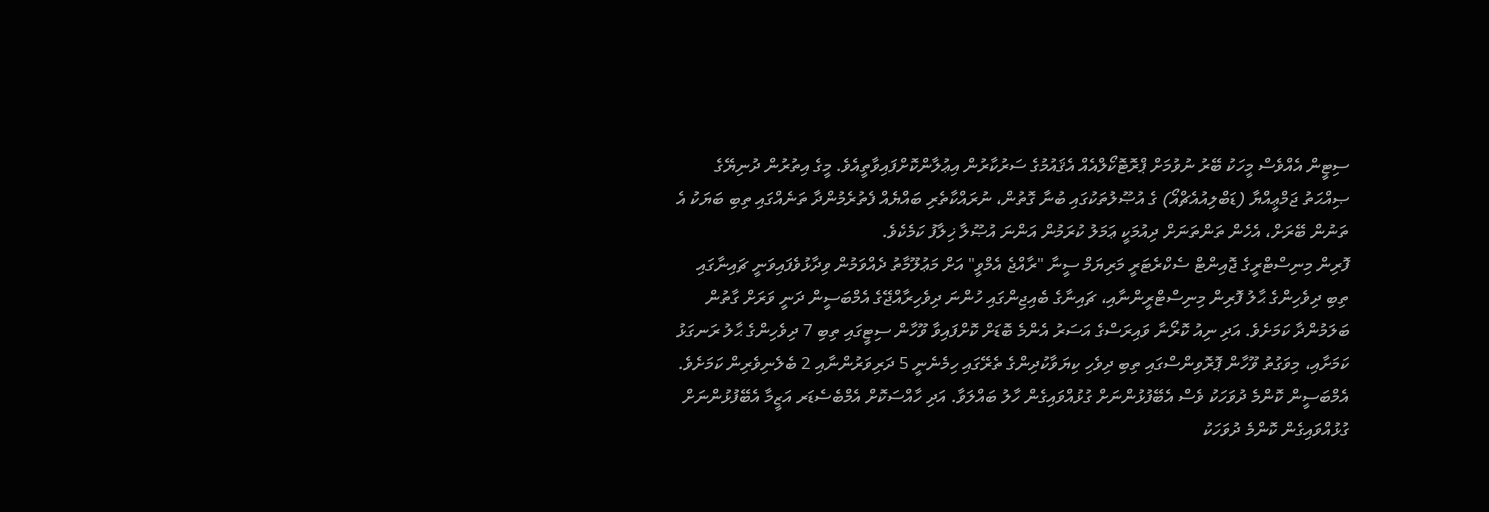ސިޓީން އެއްވެސް މީހަކު ބޭރު ނުވުމަށް ޕްރޮޓޮކޯލްއެއް އެޤައުމުގެ ސަރުކާރުން އިޢުލާންކޮށްފައިވާތީއެވެ. މީގެ އިތުރުން ދުނިޔޭގެ ޞިއްޙަތު ޖަމްޢީއްޔާ (ޑަބްލިއުއެޗްއޯ) ގެ އުޞޫލުތަކުގައި ބުނާ ގޮތުން، ނުރައްކާތެރި ބައްޔެއް ފެތުރެމުންދާ ތަނެއްގައި ތިބި ބަޔަކު އެ ތަނުން ބޭރަށް، އެހެން ތަންތަނަށް ދިއުމަކީ ޢަމަލު ކުރަމުން އަންނަ އުޞޫލާ ޚިލާފު ކަމެކެވެ.
ފޮރިން މިނިސްޓްރީގެ ޖޮއިންޓް ސެކްރެޓަރީ މަރިޔަމް ސީނާ "ރާއްޖެ އެމްވީ" އަށް މަޢުލޫމާތު ދެއްވަމުން ވިދާޅުވެފައިވަނީ ޗައިނާގައި ތިބި ދިވެހިންގެ ޙާލު ފޮރިން މިނިސްޓްރީންނާއި، ޗައިނާގެ ބެއިޖިންގައި ހުންނަ ދިވެހިރާއްޖޭގެ އެމްބަސީން ދަނީ ވަރަށް ގާތުން ބަލަމުންދާ ކަމަށެވެ. އަދި ނިއު ކޮރޯނާ ވައިރަސްގެ އަސަރު އެންމެ ބޮޑަށް ކޮށްފައިވާ ވޫހާން ސިޓީގައި ތިބި 7 ދިވެހިންގެ ޙާލު ރަނގަޅު ކަމަށާއި، މިވަގުތު ވޫހާން ޕޮރޮވިންސްގައި ތިބި ދިވެހި ކިޔަވާކުދިންގެ ތެރޭގައި ހިމެނެނީ 5 ދަރިވަރުންނާއި 2 ބެލެނިވެރިން ކަމަށެވެ.
އެމްބަސީން ކޮންމެ ދުވަހަކު ވެސް އެބޭފުޅުންނަށް ގުޅުއްވައިގެން ހާލު ބައްލަވާ. އަދި ހާއްސަކޮށް އެމްބެސެޑަރ އަޒީމާ އެބޭފުޅުންނަށް ގުޅުއްވައިގެން ކޮންމެ ދުވަހަކު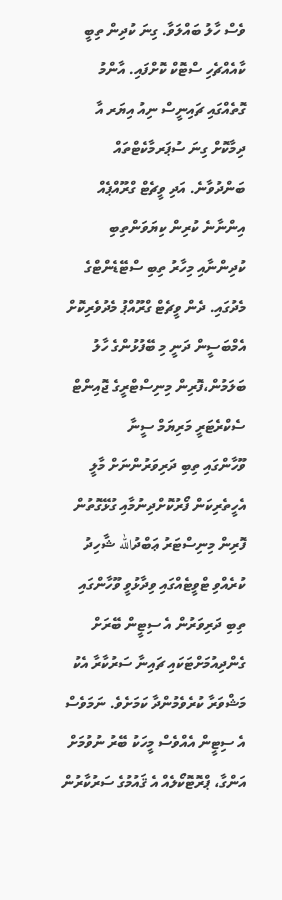ވެސް ހާލު ބައްލަވާ. ގިނަ ކުދިން ތިބީ ކާއެއްޗެހި ސްޓޮކް ކޮށްފައި. އާންމު ގޮތެއްގައި ޗައިނީސް ނިއު އިޔަރ އާ ދިމާކޮށް ގިނަ ސުޕަރމާކެޓްތައް ބަންދުވާނެ. އަދި ވީޗެޓް ގްރޫއްޕެއް އިންނާނެ ކުރިން ކިޔަވަންތިބި ކުދިންނާއި މިހާރު ތިބި ސްޓޭޑެންޓްގެ މެދުގައި. ދެން ވީޗެޓް ގްރޫއްޕު މެދުވެރިކޮށް އެމްބަސީން ދަނީ މި ބޭފުޅުންގެ ހާލު ބަލަމުން،ފޮރިން މިނިސްޓްރީގެ ޖޮއިންޓް ސެކްރެޓަރީ މަރިޔަމް ސީނާ
ވޫހާންގައި ތިބި ދަރިވަރުންނަށް މާލީ އެހީތެރިކަން ފޯރުކޮށްދިނުމާއި ގުޅޭގޮތުން ފޮރިން މިނިސްޓަރު ޢަބްދުالله ޝާހިދު ކުރެއްވި ޓްވީޓެއްގައި ވިދާޅުވީ ވޫހާންގައި ތިބި ދަރިވަރުން އެ ސިޓީން ބޭރަށް ގެންދިއުމަށްޓަކައި ޗައިނާ ސަރުކާރާ އެކު މަޝްވަރާ ކުރެވެމުންދާ ކަމަށެވެ. ނަމަވެސް އެ ސިޓީން އެއްވެސް މީހަކު ބޭރު ނުވުމަށް އަންގާ، ޕްރޮޓޮކޯލެއް އެ ޤައުމުގެ ސަރުކާރުން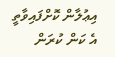އިޢުލާން ކޮށްފައިވާތީ އެ ކަން ކުރަން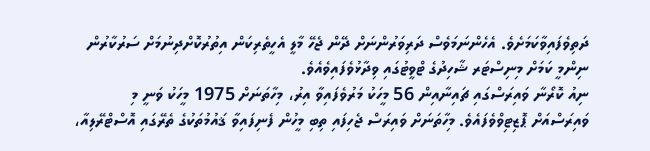ދަތިވެފައިވާކަމަށެވެ. އެހެންނަމަވެސް ދަރިވަރުންނަށް ދޭން ޖެހޭ މާލީ އެހީތެރިކަން އިތުރުކޮށްދިނުމަށް ސަރުކާރުން ނިންމީ ކަމަށް މިނިސްޓަރ ޝާހިދުގެ ޓްވީޓުގައި ވިދާޅުވެފައިވެއެވެ.
ނިއު ކޮރޯނާ ވައިރަސްގައި ޗައިނާއިން 56 މީހަކު މަރުވެފައިވާ އިރު، މިހާތަނަށް 1975 މީހަކު ވަނީ މި ވައިރަސްއަށް ޕޮޒިޓިވްވެފައެވެ. މިހާތަނަށް ވައިރަސް ޖެހިފައި ތިބި މީހުން ފެނިފައިވާ ޤައުމުތަކުގެ ތެރޭގައި އޮސްޓްރޭލިއާ،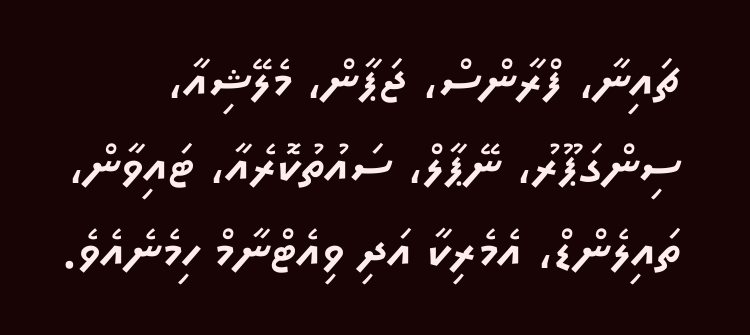ޗައިނާ، ފްރާންސް، ޖަޕާން، މެލޭޝިއާ، ސިންގަޕޫރު، ނޭޕާލް، ސައުތުކޮރެއާ، ޓައިވާން، ތައިލެންޑް، އެމެރިކާ އަދި ވިއެޓްނާމް ހިމެނެއެވެ.